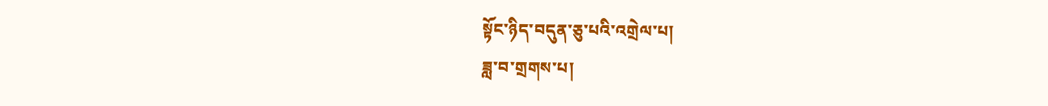སྟོང་ཉིད་བདུན་ཅུ་པའི་འགྲེལ་པ།
ཟླ་བ་གྲགས་པ།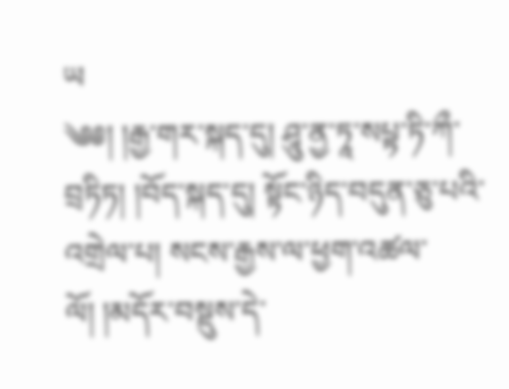ཡ
༄༅། །རྒྱ་གར་སྐད་དུ། ཤཱུ་ནྱ་ཏཱ་སཔྟ་ཏི་ཀྀ་བྲཏིཏ། །བོད་སྐད་དུ། སྟོང་ཉིད་བདུན་ཅུ་པའི་འགྲེལ་པ། སངས་རྒྱས་ལ་ཕྱག་འཚལ་ལོ། །མདོར་བསྡུས་དེ་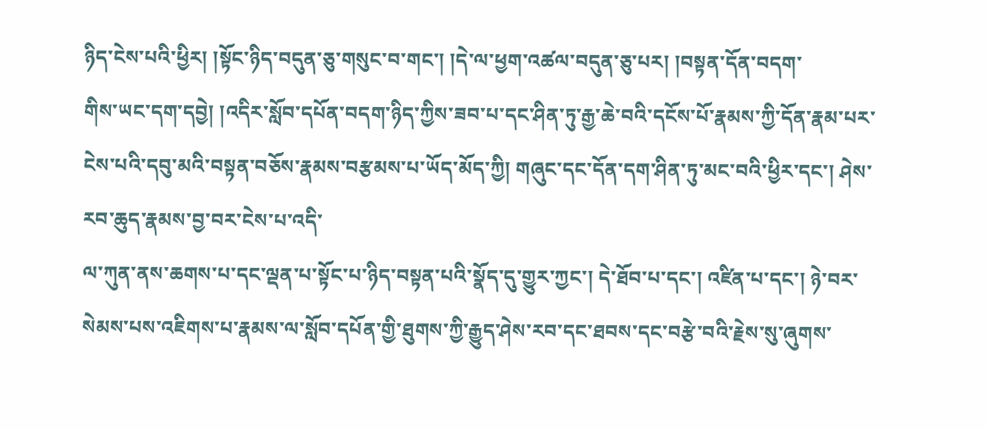ཉིད་ངེས་པའི་ཕྱིར། །སྟོང་ཉིད་བདུན་ཅུ་གསུང་བ་གང་། །དེ་ལ་ཕྱག་འཚལ་བདུན་ཅུ་པར། །བསྟན་དོན་བདག་
གིས་ཡང་དག་དབྱེ། །འདིར་སློབ་དཔོན་བདག་ཉིད་ཀྱིས་ཟབ་པ་དང་ཤིན་ཏུ་རྒྱ་ཆེ་བའི་དངོས་པོ་རྣམས་ཀྱི་དོན་རྣམ་པར་ངེས་པའི་དབུ་མའི་བསྟན་བཅོས་རྣམས་བརྩམས་པ་ཡོད་མོད་ཀྱི། གཞུང་དང་དོན་དག་ཤིན་ཏུ་མང་བའི་ཕྱིར་དང་། ཤེས་རབ་ཆུད་རྣམས་བྱ་བར་ངེས་པ་འདི་
ལ་ཀུན་ནས་ཆགས་པ་དང་ལྡན་པ་སྟོང་པ་ཉིད་བསྟན་པའི་སྣོད་དུ་གྱུར་ཀྱང་། དེ་ཐོབ་པ་དང་། འཛིན་པ་དང་། ཉེ་བར་སེམས་པས་འཇིགས་པ་རྣམས་ལ་སློབ་དཔོན་གྱི་ཐུགས་ཀྱི་རྒྱུད་ཤེས་རབ་དང་ཐབས་དང་བརྩེ་བའི་རྗེས་སུ་ཞུགས་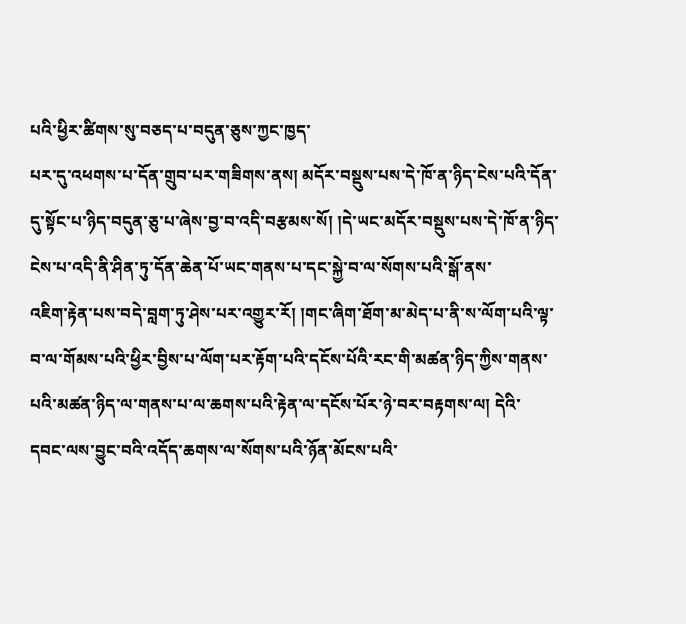པའི་ཕྱིར་ཚིགས་སུ་བཅད་པ་བདུན་ཅུས་ཀྱང་ཁྱད་
པར་དུ་འཕགས་པ་དོན་གྲུབ་པར་གཟིགས་ནས། མདོར་བསྡུས་པས་དེ་ཁོ་ན་ཉིད་ངེས་པའི་དོན་དུ་སྟོང་པ་ཉིད་བདུན་ཅུ་པ་ཞེས་བྱ་བ་འདི་བརྩམས་སོ། །དེ་ཡང་མདོར་བསྡུས་པས་དེ་ཁོ་ན་ཉིད་ངེས་པ་འདི་ནི་ཤིན་ཏུ་དོན་ཆེན་པོ་ཡང་གནས་པ་དང་སྐྱེ་བ་ལ་སོགས་པའི་སྒོ་ནས་
འཇིག་རྟེན་པས་བདེ་བླག་ཏུ་ཤེས་པར་འགྱུར་རོ། །གང་ཞིག་ཐོག་མ་མེད་པ་ནི་ས་ལོག་པའི་ལྟ་བ་ལ་གོམས་པའི་ཕྱིར་བྱིས་པ་ལོག་པར་རྟོག་པའི་དངོས་པོའི་རང་གི་མཚན་ཉིད་ཀྱིས་གནས་པའི་མཚན་ཉིད་ལ་གནས་པ་ལ་ཆགས་པའི་རྟེན་ལ་དངོས་པོར་ཉེ་བར་བརྟགས་ལ། དེའི་
དབང་ལས་བྱུང་བའི་འདོད་ཆགས་ལ་སོགས་པའི་ཉོན་མོངས་པའི་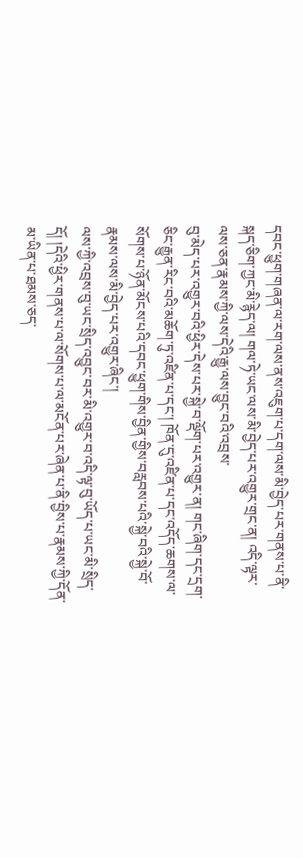དབང་ཕྱུག་གཞན་ལ་རག་ལས་ནས་འཇུག་པ་དག་ལས་མི་བྱེད་པར་གནས་པ་ནི་སྐད་ཅིག་ཀྱང་མི་རྙེད་ལ། གལ་ཏེ་ཡང་ལས་མི་བྱེད་པར་འགྱུར་གྲང་ན། འདི་ལྟར་ལས་ཅན་རྣམས་ཀྱི་ལས་དེའི་རྒྱུ་ལས་བྱུང་བའི་འབྲས་
བུ་མེད་པར་འགྱུར་བའི་ཕྱིར་དེས་པར་སྐྱེ་བ་ལྡོག་པར་འགྱུར་ན། གང་ཞིག་དང་དྲག་ཅིང་རྒྱུན་རིང་བའི་མཆོག་ཏུ་འཛིན་པ་དང་། ཁོན་དུ་འཛིན་པ་དང་འདོད་ཆགས་ལ་སོགས་པ་ཉོན་མོངས་པའི་དབང་ཕྱུག་གིས་བྱིན་གྱིས་བརླབས་པའི་སྐྱེ་བའི་སྐྱེ་བོ་རྣམས་ལས་མི་བྱེད་པར་འགྱུར་ཞིང་།
ལས་ཀྱི་འབྲས་བུ་ཡང་སྲིད་འབྱུང་བར་མི་འགྱུར་བ་འདི་ལྟ་བུ་ཡོད་པ་ཡང་མི་སྲིད་དོ། །དེའི་ཕྱིར་གནས་པ་ལ་སོགས་པ་ལ་མངོན་པར་ཞེན་པ་ནི་བྱིས་པ་རྣམས་ཀྱི་དོན་མ་ཡིན་པ་ཐམས་ཅད་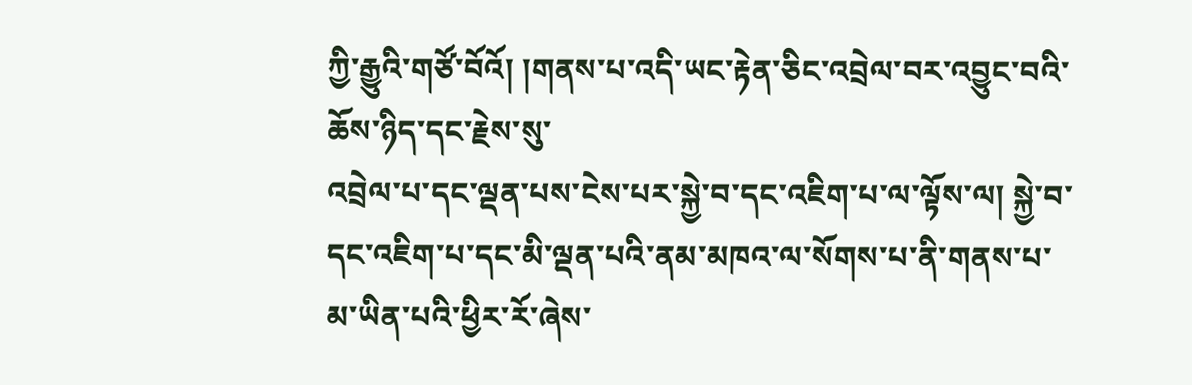ཀྱི་རྒྱུའི་གཙོ་བོའོ། །གནས་པ་འདི་ཡང་རྟེན་ཅིང་འབྲེལ་བར་འབྱུང་བའི་ཆོས་ཉིད་དང་རྗེས་སུ་
འབྲེལ་པ་དང་ལྡན་པས་ངེས་པར་སྐྱེ་བ་དང་འཇིག་པ་ལ་ལྟོས་ལ། སྐྱེ་བ་དང་འཇིག་པ་དང་མི་ལྡན་པའི་ནམ་མཁའ་ལ་སོགས་པ་ནི་གནས་པ་མ་ཡིན་པའི་ཕྱིར་རོ་ཞེས་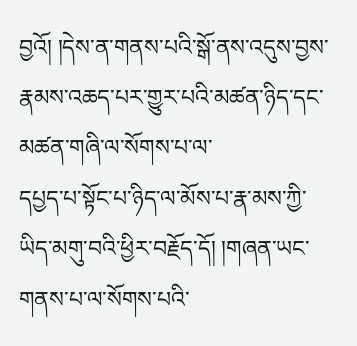བྱའོ། །དེས་ན་གནས་པའི་སྒོ་ནས་འདུས་བྱས་རྣམས་འཆད་པར་གྱུར་པའི་མཚན་ཉིད་དང་མཚན་གཞི་ལ་སོགས་པ་ལ་
དཔྱད་པ་སྟོང་པ་ཉིད་ལ་མོས་པ་རྣ་མས་ཀྱི་ཡིད་མགུ་བའི་ཕྱིར་བརྗོད་དོ། །གཞན་ཡང་གནས་པ་ལ་སོགས་པའི་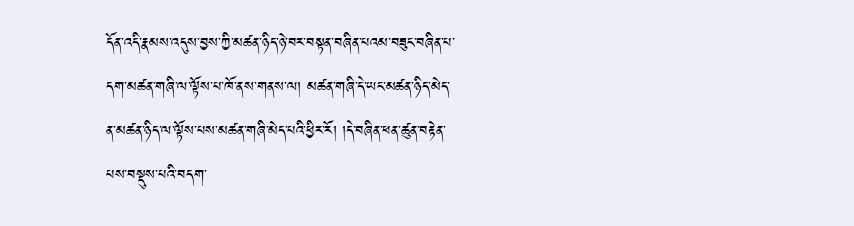དོན་འདི་རྣམས་འདུས་བྱས་ཀྱི་མཚན་ཉིད་ཉེ་བར་བསྟན་བཞིན་པའམ་བཟུང་བཞིན་པ་དག་མཚན་གཞི་ལ་ལྟོས་པ་ཁོ་ནས་གནས་ལ། མཚན་གཞི་དེ་ཡང་མཚན་ཉིད་མེད་
ན་མཚན་ཉིད་ལ་ལྟོས་པས་མཚན་གཞི་མེད་པའི་ཕྱིར་རོ། །དེ་བཞིན་ཕན་ཚུན་བརྟེན་པས་བསྡུས་པའི་བདག་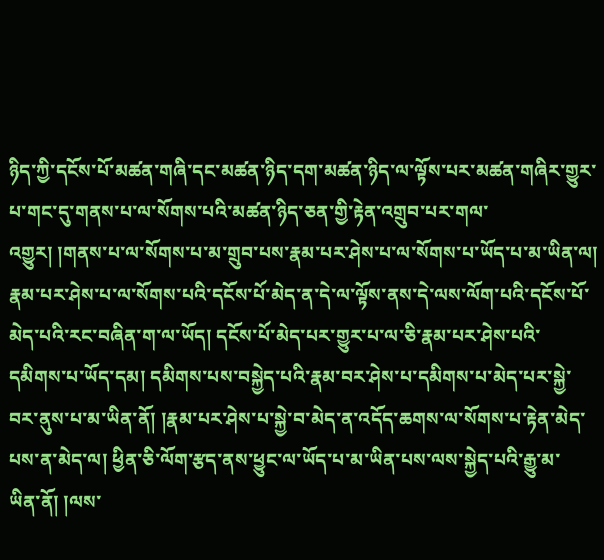ཉིད་ཀྱི་དངོས་པོ་མཚན་གཞི་དང་མཚན་ཉིད་དག་མཚན་ཉིད་ལ་ལྟོས་པར་མཚན་གཞིར་གྱུར་པ་གང་དུ་གནས་པ་ལ་སོགས་པའི་མཚན་ཉིད་ཅན་གྱི་རྟེན་འགྲུབ་པར་གལ་
འགྱུར། །གནས་པ་ལ་སོགས་པ་མ་གྲུབ་པས་རྣམ་པར་ཤེས་པ་ལ་སོགས་པ་ཡོད་པ་མ་ཡིན་ལ། རྣམ་པར་ཤེས་པ་ལ་སོགས་པའི་དངོས་པོ་མེད་ན་དེ་ལ་ལྟོས་ནས་དེ་ལས་ལོག་པའི་དངོས་པོ་མེད་པའི་རང་བཞིན་ག་ལ་ཡོད། དངོས་པོ་མེད་པར་གྱུར་པ་ལ་ཅི་རྣམ་པར་ཤེས་པའི་
དམིགས་པ་ཡོད་དམ། དམིགས་པས་བསྐྱེད་པའི་རྣམ་བར་ཤེས་པ་དམིགས་པ་མེད་པར་སྐྱེ་བར་ནུས་པ་མ་ཡིན་ནོ། །རྣམ་པར་ཤེས་པ་སྐྱེ་བ་མེད་ན་འདོད་ཆགས་ལ་སོགས་པ་རྟེན་མེད་པས་ན་མེད་ལ། ཕྱིན་ཅི་ལོག་རྩད་ནས་ཕྱུང་ལ་ཡོད་པ་མ་ཡིན་པས་ལས་སྐྱེད་པའི་རྒྱུ་མ་
ཡིན་ནོ། །ལས་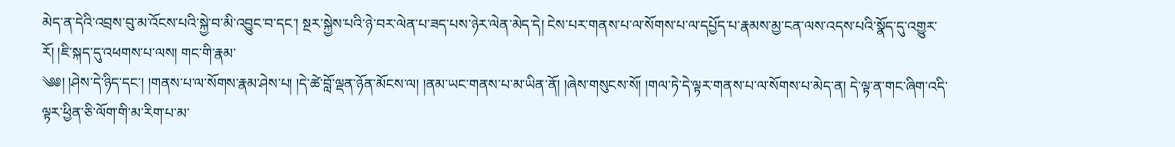མེད་ན་དེའི་འབྲས་བུ་མ་འོངས་པའི་སྐྱེ་བ་མི་འབྱུང་བ་དང་། སྔར་སྐྱེས་པའི་ཉེ་བར་ལེན་པ་ཟད་པས་ཉེར་ལེན་མེད་དེ། ངེས་པར་གནས་པ་ལ་སོགས་པ་ལ་དཔྱོད་པ་རྣམས་མྱ་ངན་ལས་འདས་པའི་སྣོད་དུ་འགྱུར་རོ། །ཇི་སྐད་དུ་འཕགས་པ་ལས། གང་གི་རྣམ་
༄༅། །ཤེས་དེ་ཉིད་དང་། །གནས་པ་ལ་སོགས་རྣམ་ཤེས་པ། །དེ་ཚེ་བློ་ལྡན་ཉོན་མོངས་ལ། །ནམ་ཡང་གནས་པ་མ་ཡིན་ནོ། །ཞེས་གསུངས་སོ། །གལ་ཏེ་དེ་ལྟར་གནས་པ་ལ་སོགས་པ་མེད་ན། དེ་ལྟ་ན་གང་ཞིག་འདི་ལྟར་ཕྱིན་ཅི་ལོག་གི་མ་རིག་པ་མ་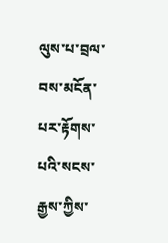ལུས་པ་བྲལ་བས་མངོན་པར་རྟོགས་པའི་སངས་རྒྱས་ཀྱིས་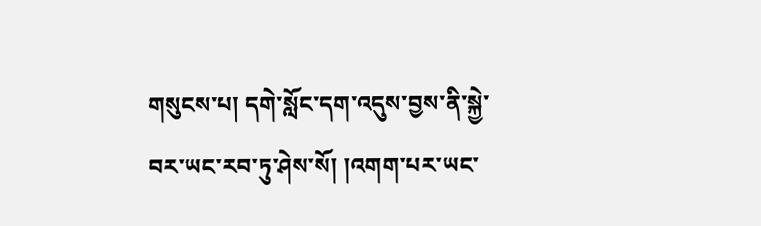གསུངས་པ། དགེ་སློང་དག་འདུས་བྱས་ནི་སྐྱེ་བར་ཡང་རབ་ཏུ་ཤེས་སོ། །འགག་པར་ཡང་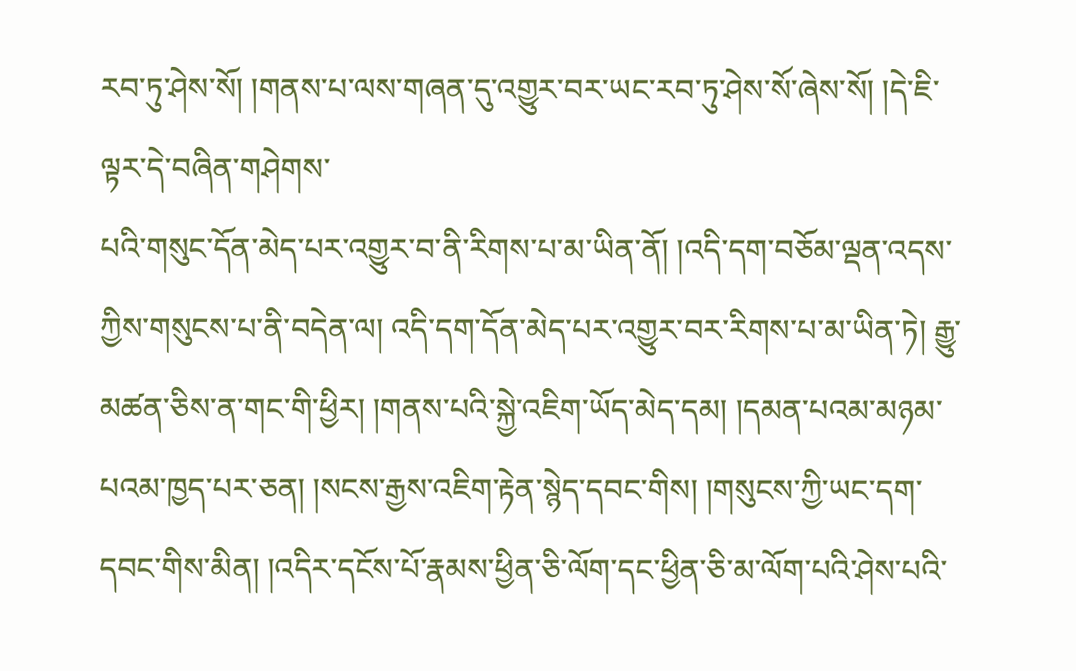རབ་ཏུ་ཤེས་སོ། །གནས་པ་ལས་གཞན་དུ་འགྱུར་བར་ཡང་རབ་ཏུ་ཤེས་སོ་ཞེས་སོ། །དེ་ཇི་ལྟར་དེ་བཞིན་གཤེགས་
པའི་གསུང་དོན་མེད་པར་འགྱུར་བ་ནི་རིགས་པ་མ་ཡིན་ནོ། །འདི་དག་བཅོམ་ལྡན་འདས་ཀྱིས་གསུངས་པ་ནི་བདེན་ལ། འདི་དག་དོན་མེད་པར་འགྱུར་བར་རིགས་པ་མ་ཡིན་ཏེ། རྒྱུ་མཚན་ཅིས་ན་གང་གི་ཕྱིར། །གནས་པའི་སྐྱེ་འཇིག་ཡོད་མེད་དམ། །དམན་པའམ་མཉམ་
པའམ་ཁྱད་པར་ཅན། །སངས་རྒྱས་འཇིག་རྟེན་སྙེད་དབང་གིས། །གསུངས་ཀྱི་ཡང་དག་དབང་གིས་མིན། །འདིར་དངོས་པོ་རྣམས་ཕྱིན་ཅི་ལོག་དང་ཕྱིན་ཅི་མ་ལོག་པའི་ཤེས་པའི་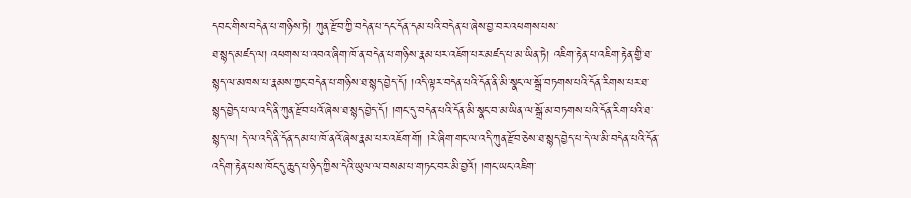དབང་གིས་བདེན་པ་གཉིས་ཏེ། ཀུན་རྫོབ་ཀྱི་བདེན་པ་དང་དོན་དམ་པའི་བདེན་པ་ཞེས་བྱ་བར་འཕགས་པས་
ཐ་སྙད་མཛད་ལ། འཕགས་པ་འབའ་ཞིག་ཁོ་ན་བདེན་པ་གཉིས་རྣམ་པར་འཇོག་པར་མཛད་པ་མ་ཡིན་ཏེ། འཇིག་རྟེན་པ་འཇིག་རྟེན་གྱི་ཐ་སྙད་ལ་མཁས་པ་རྣམས་ཀྱང་བདེན་པ་གཉིས་ཐ་སྙད་བྱེད་དོ། །འདི་ལྟར་བདེན་པའི་དོན་ནི་མི་སྣང་ལ་སྒྲོ་བཏགས་པའི་དོན་རིགས་པར་ཐ་
སྙད་བྱེད་པ་ལ་འདི་ནི་ཀུན་རྫོབ་པའོ་ཞེས་ཐ་སྙད་བྱེད་དོ། །གང་དུ་བདེན་པའི་དོན་མི་སྣང་བ་མ་ཡིན་ལ་སྒྲོ་མ་བཏགས་པའི་དོན་རིག་པའི་ཐ་སྙད་ལ། དེ་ལ་འདི་ནི་དོན་དམ་པ་ཁོ་ནའོ་ཞེས་རྣམ་པར་འཇོག་གོ། །རེ་ཞིག་གང་ལ་འདི་ཀུན་རྫོབ་ཅེས་ཐ་སྙད་བྱེད་པ་དེ་ལ་མི་བདེན་པའི་དོན་
འདིག་རྟེན་པས་ཁོང་དུ་ཆུད་པ་ཉིད་ཀྱིས་དེའི་ཡུལ་ལ་བསམ་པ་གཏང་བར་མི་བྱའོ། །གང་ཡང་འཇིག་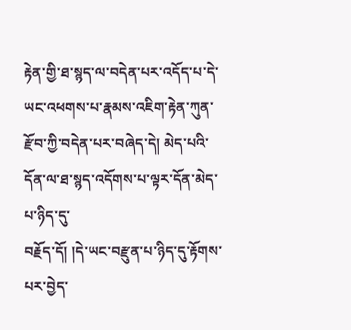རྟེན་གྱི་ཐ་སྙད་ལ་བདེན་པར་འདོད་པ་དེ་ཡང་འཕགས་པ་རྣམས་འཇིག་རྟེན་ཀུན་རྫོབ་ཀྱི་བདེན་པར་བཞེད་དེ། མེད་པའི་དོན་ལ་ཐ་སྙད་འདོགས་པ་ལྟར་དོན་མེད་པ་ཉིད་དུ་
བརྗོད་དོ། །དེ་ཡང་བརྫུན་པ་ཉིད་དུ་རྟོགས་པར་བྱེད་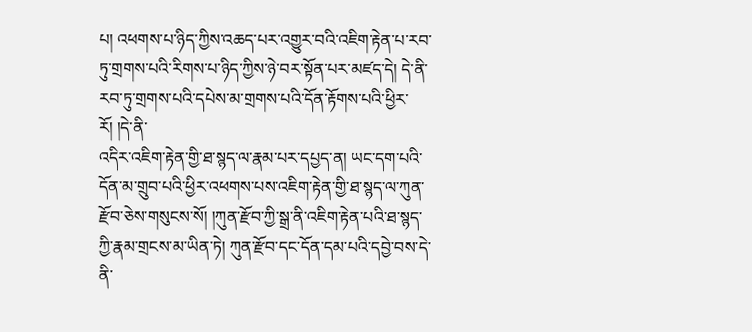པ། འཕགས་པ་ཉིད་ཀྱིས་འཆད་པར་འགྱུར་བའི་འཇིག་རྟེན་པ་རབ་ཏུ་གྲགས་པའི་རིགས་པ་ཉིད་ཀྱིས་ཉེ་བར་སྟོན་པར་མཛད་དེ། དེ་ནི་རབ་ཏུ་གྲགས་པའི་དཔེས་མ་གྲགས་པའི་དོན་རྟོགས་པའི་ཕྱིར་རོ། །དེ་ནི་
འདིར་འཇིག་རྟེན་གྱི་ཐ་སྙད་ལ་རྣམ་པར་དཔྱད་ན། ཡང་དག་པའི་དོན་མ་གྲུབ་པའི་ཕྱིར་འཕགས་པས་འཇིག་རྟེན་གྱི་ཐ་སྙད་ལ་ཀུན་རྫོབ་ཅེས་གསུངས་སོ། །ཀུན་རྫོབ་ཀྱི་སྒྲ་ནི་འཇིག་རྟེན་པའི་ཐ་སྙད་ཀྱི་རྣམ་གྲངས་མ་ཡིན་ཏེ། ཀུན་རྫོབ་དང་དོན་དམ་པའི་དབྱེ་བས་དེ་ནི་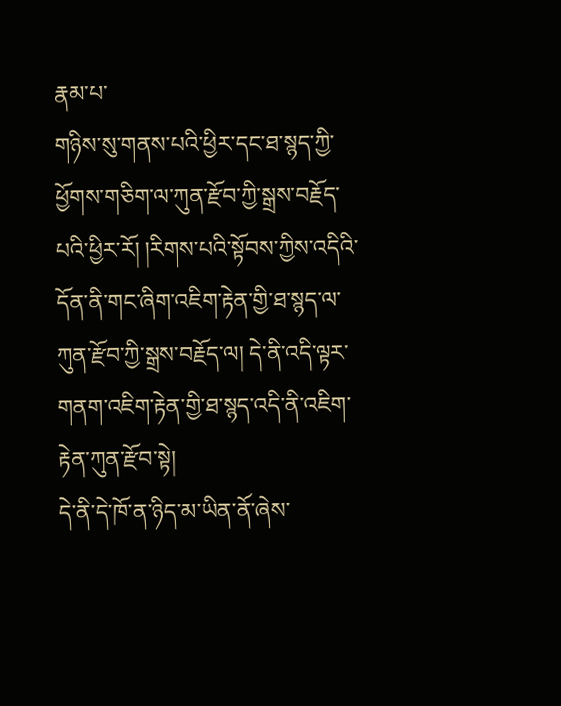རྣམ་པ་
གཉིས་སུ་གནས་པའི་ཕྱིར་དང་ཐ་སྙད་ཀྱི་ཕྱོགས་གཅིག་ལ་ཀུན་རྫོབ་ཀྱི་སྒྲས་བརྗོད་པའི་ཕྱིར་རོ། །རིགས་པའི་སྟོབས་ཀྱིས་འདིའི་དོན་ནི་གང་ཞིག་འཇིག་རྟེན་གྱི་ཐ་སྙད་ལ་ཀུན་རྫོབ་ཀྱི་སྒྲས་བརྗོད་ལ། དེ་ནི་འདི་ལྟར་གནག་འཇིག་རྟེན་གྱི་ཐ་སྙད་འདི་ནི་འཇིག་རྟེན་ཀུན་རྫོབ་སྟེ།
དེ་ནི་དེ་ཁོ་ན་ཉིད་མ་ཡིན་ནོ་ཞེས་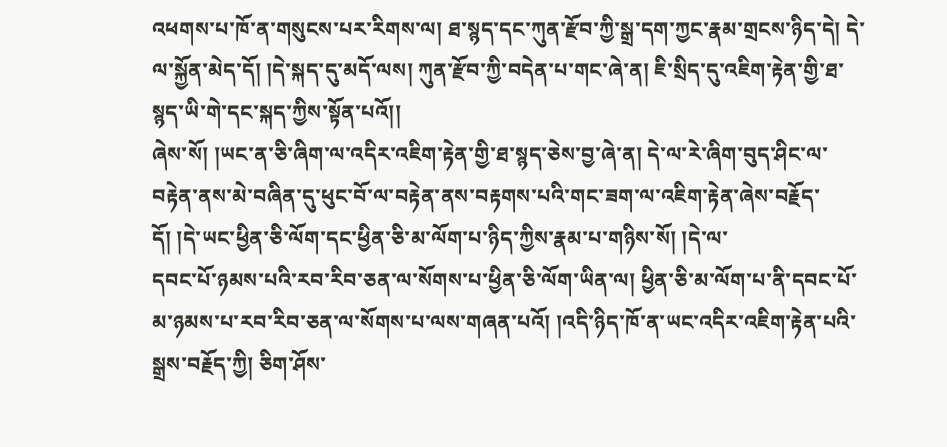འཕགས་པ་ཁོ་ན་གསུངས་པར་རིགས་ལ། ཐ་སྙད་དང་ཀུན་རྫོབ་ཀྱི་སྒྲ་དག་ཀྱང་རྣམ་གྲངས་ཉིད་དེ། དེ་ལ་སྐྱོན་མེད་དོ། །དེ་སྐད་དུ་མདོ་ལས། ཀུན་རྫོབ་ཀྱི་བདེན་པ་གང་ཞེ་ན། ཇི་སྲིད་དུ་འཇིག་རྟེན་གྱི་ཐ་སྙད་ཡི་གེ་དང་སྐད་ཀྱིས་སྟོན་པའོ།།
ཞེས་སོ། །ཡང་ན་ཅི་ཞིག་ལ་འདིར་འཇིག་རྟེན་གྱི་ཐ་སྙད་ཅེས་བྱ་ཞེ་ན། དེ་ལ་རེ་ཞིག་བུད་ཤིང་ལ་བརྟེན་ནས་མེ་བཞིན་དུ་ཕུང་བོ་ལ་བརྟེན་ནས་བརྟགས་པའི་གང་ཟག་ལ་འཇིག་རྟེན་ཞེས་བརྗོད་དོ། །དེ་ཡང་ཕྱིན་ཅི་ལོག་དང་ཕྱིན་ཅི་མ་ལོག་པ་ཉིད་ཀྱིས་རྣམ་པ་གཉིས་སོ། །དེ་ལ་
དབང་པོ་ཉམས་པའི་རབ་རིབ་ཅན་ལ་སོགས་པ་ཕྱིན་ཅི་ལོག་ཡིན་ལ། ཕྱིན་ཅི་མ་ལོག་པ་ནི་དབང་པོ་མ་ཉམས་པ་རབ་རིབ་ཅན་ལ་སོགས་པ་ལས་གཞན་པའོ། །འདི་ཉིད་ཁོ་ན་ཡང་འདིར་འཇིག་རྟེན་པའི་སྒྲས་བརྗོད་ཀྱི། ཅིག་ཤོས་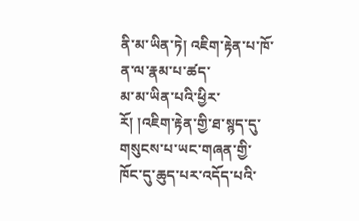ནི་མ་ཡིན་ཏེ། འཇིག་རྟེན་པ་ཁོ་ན་ལ་རྣམ་པ་ཚད་
མ་མ་ཡིན་པའི་ཕྱིར་རོ། །འཇིག་རྟེན་གྱི་ཐ་སྙད་དུ་གསུངས་པ་ཡང་གཞན་གྱི་ཁོང་དུ་ཆུད་པར་འདོད་པའི་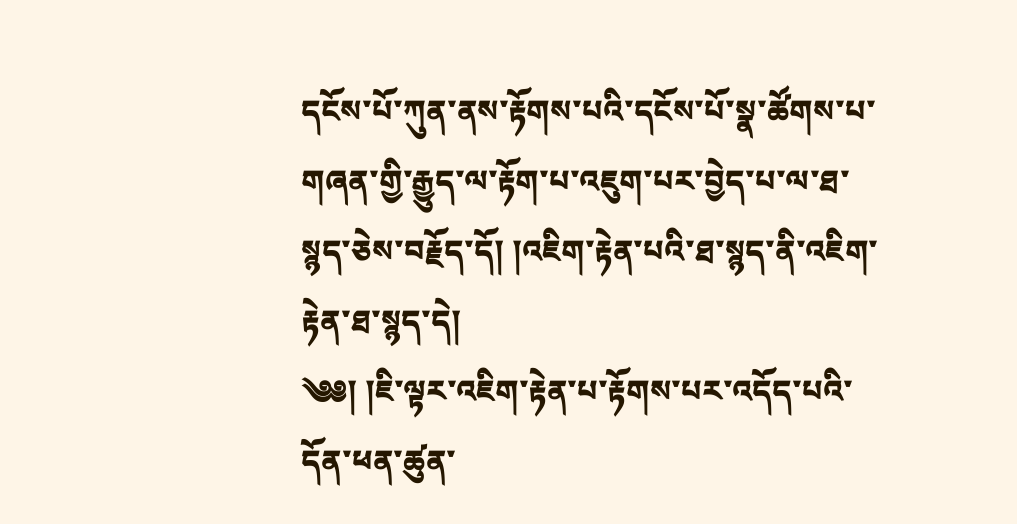དངོས་པོ་ཀུན་ནས་རྟོགས་པའི་དངོས་པོ་སྣ་ཚོགས་པ་གཞན་གྱི་རྒྱུད་ལ་རྟོག་པ་འཇུག་པར་བྱེད་པ་ལ་ཐ་སྙད་ཅེས་བརྗོད་དོ། །འཇིག་རྟེན་པའི་ཐ་སྙད་ནི་འཇིག་རྟེན་ཐ་སྙད་དེ།
༄༅། །ཇི་ལྟར་འཇིག་རྟེན་པ་རྟོགས་པར་འདོད་པའི་དོན་ཕན་ཚུན་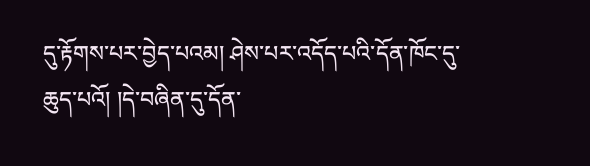དུ་རྟོགས་པར་བྱེད་པའམ། ཤེས་པར་འདོད་པའི་དོན་ཁོང་དུ་ཆུད་པའོ། །དེ་བཞིན་དུ་དོན་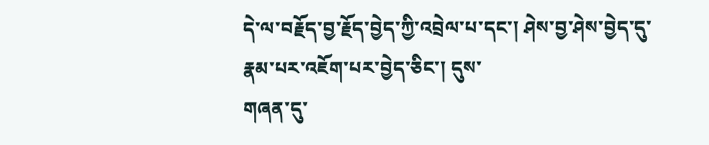དེ་ལ་བརྗོད་བྱ་རྗོད་བྱེད་ཀྱི་འབྲེལ་པ་དང་། ཤེས་བྱ་ཤེས་བྱེད་དུ་རྣམ་པར་འཇོག་པར་བྱེད་ཅིང་། དུས་
གཞན་དུ་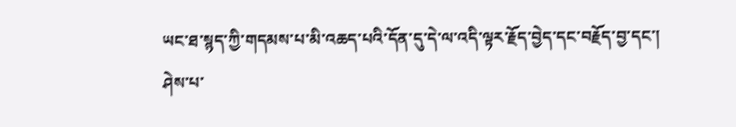ཡང་ཐ་སྙད་ཀྱི་གདམས་པ་མི་འཆད་པའི་དོན་དུ་དེ་ལ་འདི་ལྟར་རྗོད་བྱེད་དང་བརྗོད་བྱ་དང་། ཤེས་པ་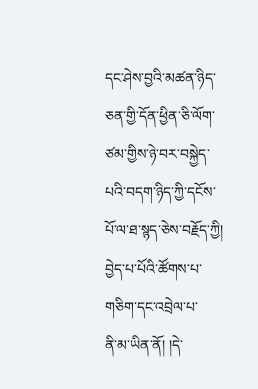དང་ཤེས་བྱའི་མཚན་ཉིད་ཅན་གྱི་དོན་ཕྱིན་ཅི་ལོག་ཙམ་གྱིས་ཉེ་བར་བསྐྱེད་པའི་བདག་ཉིད་ཀྱི་དངོས་པོ་ལ་ཐ་སྙད་ཅེས་བརྗོད་ཀྱི། བྱེད་པ་པོའི་ཚོགས་པ་གཅིག་དང་འབྲེལ་པ་
ནི་མ་ཡིན་ནོ། །དེ་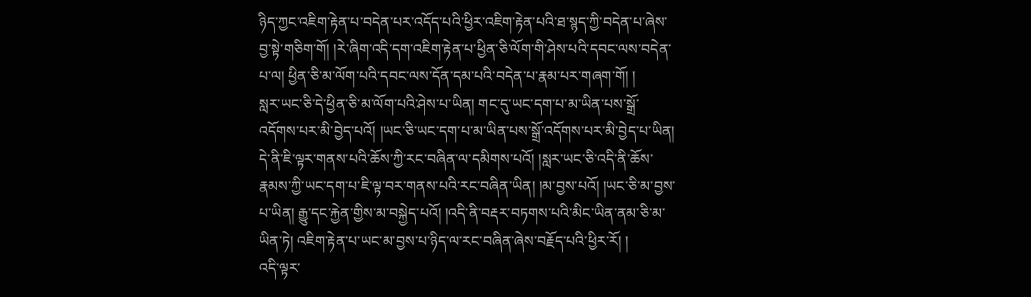ཉིད་ཀྱང་འཇིག་རྟེན་པ་བདེན་པར་འདོད་པའི་ཕྱིར་འཇིག་རྟེན་པའི་ཐ་སྙད་ཀྱི་བདེན་པ་ཞེས་བྱ་སྟེ་གཅིག་གོ། །རེ་ཞིག་འདི་དག་འཇིག་རྟེན་པ་ཕྱིན་ཅི་ལོག་གི་ཤེས་པའི་དབང་ལས་བདེན་པ་ལ། ཕྱིན་ཅི་མ་ལོག་པའི་དབང་ལས་དོན་དམ་པའི་བདེན་པ་རྣམ་པར་གཞག་གོ། །
སླར་ཡང་ཅི་དེ་ཕྱིན་ཅི་མ་ལོག་པའི་ཤེས་པ་ཡིན། གང་དུ་ཡང་དག་པ་མ་ཡིན་པས་སྒྲོ་འདོགས་པར་མི་བྱེད་པའོ། །ཡང་ཅི་ཡང་དག་པ་མ་ཡིན་པས་སྒྲོ་འདོགས་པར་མི་བྱེད་པ་ཡིན། དེ་ནི་ཇི་ལྟར་གནས་པའི་ཆོས་ཀྱི་རང་བཞིན་ལ་དམིགས་པའོ། །སླར་ཡང་ཅི་འདི་ནི་ཆོས་
རྣམས་ཀྱི་ཡང་དག་པ་ཇི་ལྟ་བར་གནས་པའི་རང་བཞིན་ཡིན། །མ་བྱས་པའོ། །ཡང་ཅི་མ་བྱས་པ་ཡིན། རྒྱུ་དང་རྐྱེན་གྱིས་མ་བསྐྱེད་པའོ། །འདི་ནི་བརྡར་བཏགས་པའི་མིང་ཡིན་ནམ་ཅི་མ་ཡིན་ཏེ། འཇིག་རྟེན་པ་ཡང་མ་བྱས་པ་ཉིད་ལ་རང་བཞིན་ཞེས་བརྗོད་པའི་ཕྱིར་རོ། །
འདི་ལྟར་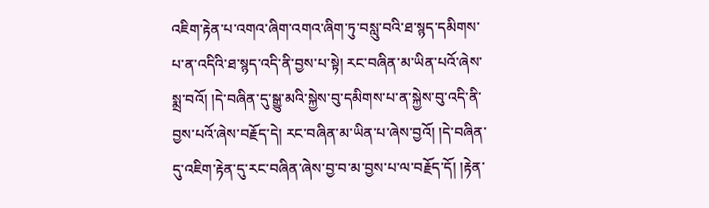འཇིག་རྟེན་པ་འགའ་ཞིག་འགའ་ཞིག་ཏུ་བསླུ་བའི་ཐ་སྙད་དམིགས་པ་ན་འདིའི་ཐ་སྙད་འདི་ནི་བྱས་པ་སྟེ། རང་བཞིན་མ་ཡིན་པའོ་ཞེས་སྨྲ་བའོ། །དེ་བཞིན་དུ་སྒྱུ་མའི་སྐྱེས་བུ་དམིགས་པ་ན་སྐྱེས་བུ་འདི་ནི་བྱས་པའོ་ཞེས་བརྗོད་དེ། རང་བཞིན་མ་ཡིན་པ་ཞེས་བྱའོ། །དེ་བཞིན་
དུ་འཇིག་རྟེན་དུ་རང་བཞིན་ཞེས་བྱ་བ་མ་བྱས་པ་ལ་བརྗོད་དོ། །རྟེན་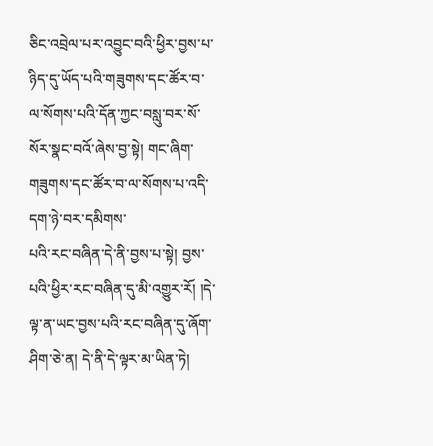ཅིང་འབྲེལ་པར་འབྱུང་བའི་ཕྱིར་བྱས་པ་ཉིད་དུ་ཡོད་པའི་གཟུགས་དང་ཚོར་བ་ལ་སོགས་པའི་དོན་ཀྱང་བསླུ་བར་སོ་སོར་སྣང་བའོ་ཞེས་བྱ་སྟེ། གང་ཞིག་གཟུགས་དང་ཚོར་བ་ལ་སོགས་པ་འདི་དག་ཉེ་བར་དམིགས་
པའི་རང་བཞིན་དེ་ནི་བྱས་པ་སྟེ། བྱས་པའི་ཕྱིར་རང་བཞིན་དུ་མི་འགྱུར་རོ། །དེ་ལྟ་ན་ཡང་བྱས་པའི་རང་བཞིན་དུ་ཞོག་ཤིག་ཅེ་ན། དེ་ནི་དེ་ལྟར་མ་ཡིན་ཏེ།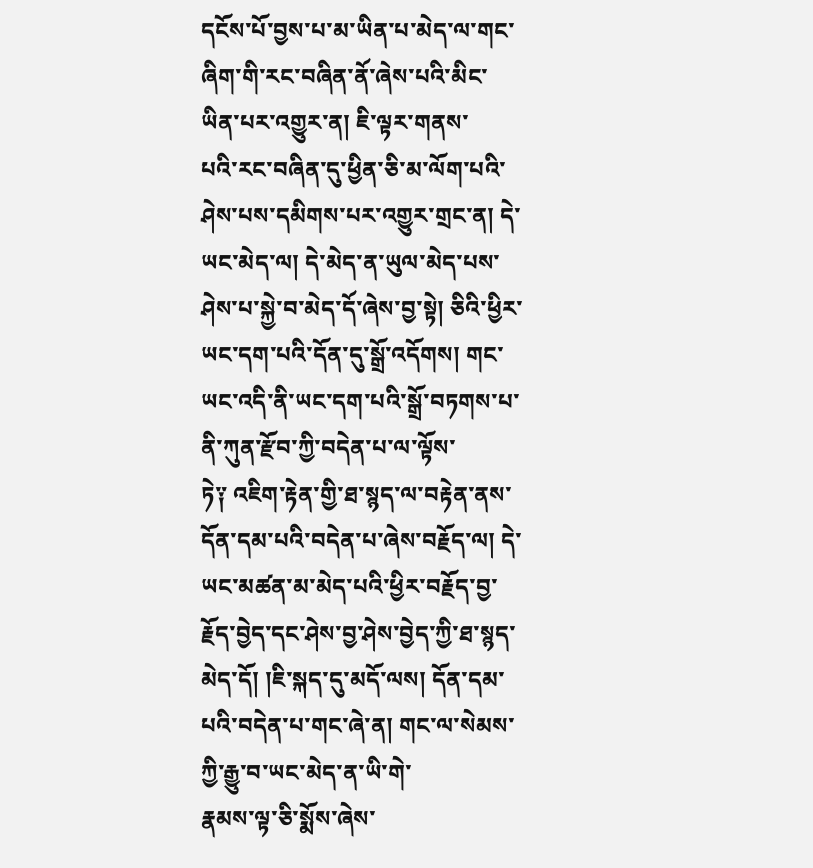དངོས་པོ་བྱས་པ་མ་ཡིན་པ་མེད་ལ་གང་ཞིག་གི་རང་བཞིན་ནོ་ཞེས་པའི་མིང་ཡིན་པར་འགྱུར་ན། ཇི་ལྟར་གནས་
པའི་རང་བཞིན་དུ་ཕྱིན་ཅི་མ་ལོག་པའི་ཤེས་པས་དམིགས་པར་འགྱུར་གྲང་ན། དེ་ཡང་མེད་ལ། དེ་མེད་ན་ཡུལ་མེད་པས་ཤེས་པ་སྐྱེ་བ་མེད་དོ་ཞེས་བྱ་སྟེ། ཅིའི་ཕྱིར་ཡང་དག་པའི་དོན་དུ་སྒྲོ་འདོགས། གང་ཡང་འདི་ནི་ཡང་དག་པའི་སྒྲོ་བཏགས་པ་ནི་ཀུན་རྫོབ་ཀྱི་བདེན་པ་ལ་ལྟོས་
ཏེ༑ འཇིག་རྟེན་གྱི་ཐ་སྙད་ལ་བརྟེན་ནས་དོན་དམ་པའི་བདེན་པ་ཞེས་བརྗོད་ལ། དེ་ཡང་མཚན་མ་མེད་པའི་ཕྱིར་བརྗོད་བྱ་རྗོད་བྱེད་དང་ཤེས་བྱ་ཤེས་བྱེད་ཀྱི་ཐ་སྙད་མེད་དོ། །ཇི་སྐད་དུ་མདོ་ལས། དོན་དམ་པའི་བདེན་པ་གང་ཞེ་ན། གང་ལ་སེམས་ཀྱི་རྒྱུ་བ་ཡང་མེད་ན་ཡི་གེ་
རྣམས་ལྟ་ཅི་སྨོས་ཞེས་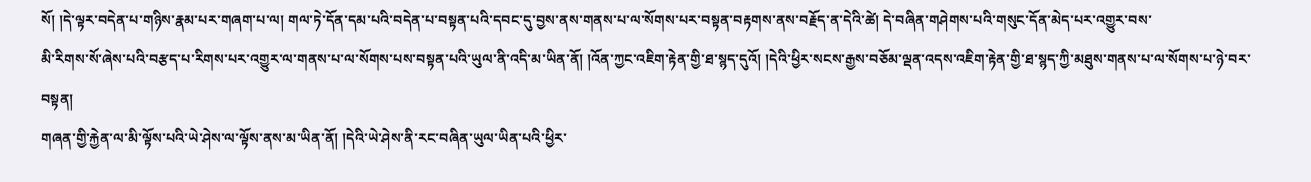སོ། །དེ་ལྟར་བདེན་པ་གཉིས་རྣམ་པར་གཞག་པ་ལ། གལ་ཏེ་དོན་དམ་པའི་བདེན་པ་བསྟན་པའི་དབང་དུ་བྱས་ནས་གནས་པ་ལ་སོགས་པར་བསྟན་བརྟགས་ནས་བརྗོད་ན་དེའི་ཚེ། དེ་བཞིན་གཤེགས་པའི་གསུང་དོན་མེད་པར་འགྱུར་བས་
མི་རིགས་སོ་ཞེས་པའི་བརྩད་པ་རིགས་པར་འགྱུར་ལ་གནས་པ་ལ་སོགས་པས་བསྟན་པའི་ཡུལ་ནི་འདི་མ་ཡིན་ནོ། །འོན་ཀྱང་འཇིག་རྟེན་གྱི་ཐ་སྙད་དུའོ། །དེའི་ཕྱིར་སངས་རྒྱས་བཅོམ་ལྡན་འདས་འཇིག་རྟེན་གྱི་ཐ་སྙད་ཀྱི་མཐུས་གནས་པ་ལ་སོགས་པ་ཉེ་བར་བསྟན།
གཞན་གྱི་རྐྱེན་ལ་མི་ལྟོས་པའི་ཡེ་ཤེས་ལ་ལྟོས་ནས་མ་ཡིན་ནོ། །དེའི་ཡེ་ཤེས་ནི་རང་བཞིན་ཡུལ་ཡིན་པའི་ཕྱིར་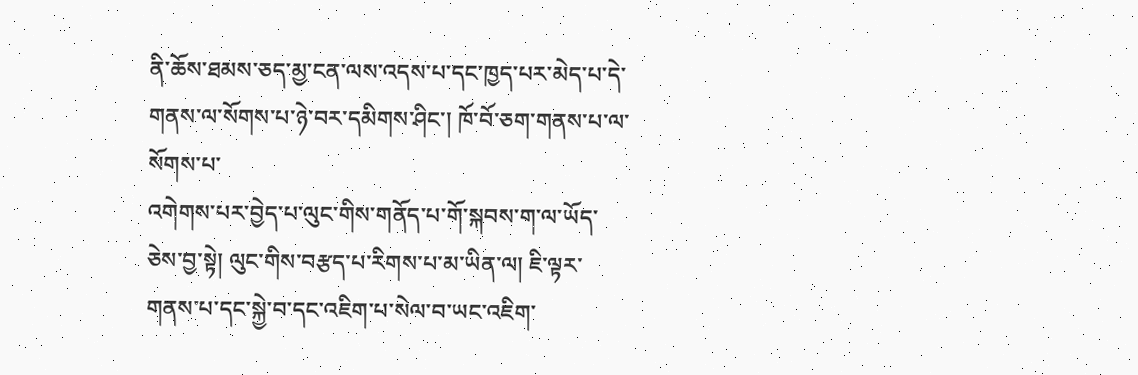ནི་ཆོས་ཐམས་ཅད་མྱ་ངན་ལས་འདས་པ་དང་ཁྱད་པར་མེད་པ་དེ་གནས་ལ་སོགས་པ་ཉེ་བར་དམིགས་ཤིང་། ཁོ་བོ་ཅག་གནས་པ་ལ་སོགས་པ་
འགེགས་པར་བྱེད་པ་ལུང་གིས་གནོད་པ་གོ་སྐབས་ག་ལ་ཡོད་ཅེས་བྱ་སྟེ། ལུང་གིས་བརྩད་པ་རིགས་པ་མ་ཡིན་ལ། ཇི་ལྟར་གནས་པ་དང་སྐྱེ་བ་དང་འཇིག་པ་སེལ་བ་ཡང་འཇིག་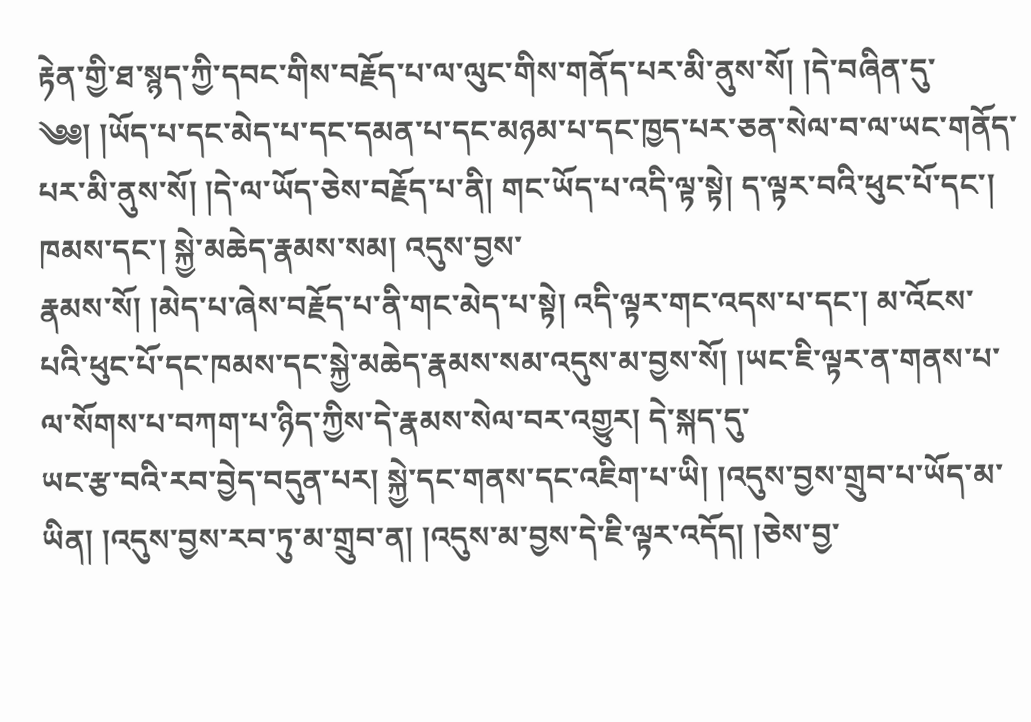རྟེན་གྱི་ཐ་སྙད་ཀྱི་དབང་གིས་བརྗོད་པ་ལ་ལུང་གིས་གནོད་པར་མི་ནུས་སོ། །དེ་བཞིན་དུ་
༄༅། །ཡོད་པ་དང་མེད་པ་དང་དམན་པ་དང་མཉམ་པ་དང་ཁྱད་པར་ཅན་སེལ་བ་ལ་ཡང་གནོད་པར་མི་ནུས་སོ། །དེ་ལ་ཡོད་ཅེས་བརྗོད་པ་ནི། གང་ཡོད་པ་འདི་ལྟ་སྟེ། ད་ལྟར་བའི་ཕུང་པོ་དང་། ཁམས་དང་། སྐྱེ་མཆེད་རྣམས་སམ། འདུས་བྱས་
རྣམས་སོ། །མེད་པ་ཞེས་བརྗོད་པ་ནི་གང་མེད་པ་སྟེ། འདི་ལྟར་གང་འདས་པ་དང་། མ་འོངས་པའི་ཕུང་པོ་དང་ཁམས་དང་སྐྱེ་མཆེད་རྣམས་སམ་འདུས་མ་བྱས་སོ། །ཡང་ཇི་ལྟར་ན་གནས་པ་ལ་སོགས་པ་བཀག་པ་ཉིད་ཀྱིས་དེ་རྣམས་སེལ་བར་འགྱུར། དེ་སྐད་དུ་
ཡང་རྩ་བའི་རབ་བྱེད་བདུན་པར། སྐྱེ་དང་གནས་དང་འཇིག་པ་ཡི། །འདུས་བྱས་གྲུབ་པ་ཡོད་མ་ཡིན། །འདུས་བྱས་རབ་ཏུ་མ་གྲུབ་ན། །འདུས་མ་བྱས་དེ་ཇི་ལྟར་འདོད། །ཅེས་བྱ་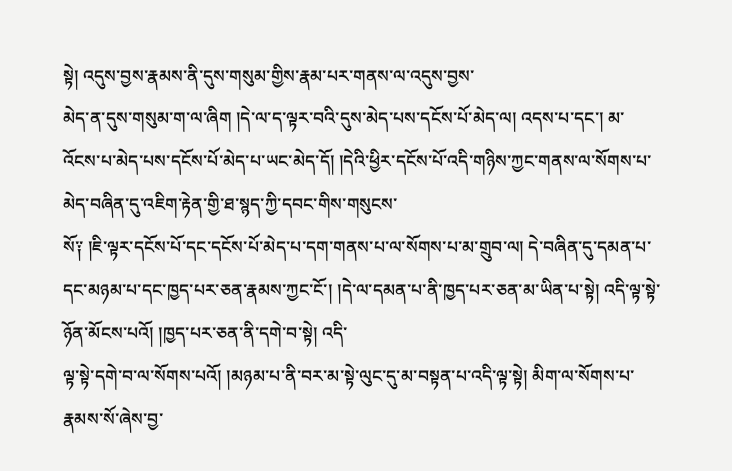སྟེ། འདུས་བྱས་རྣམས་ནི་དུས་གསུམ་གྱིས་རྣམ་པར་གནས་ལ་འདུས་བྱས་
མེད་ན་དུས་གསུམ་ག་ལ་ཞིག །དེ་ལ་ད་ལྟར་བའི་དུས་མེད་པས་དངོས་པོ་མེད་ལ། འདས་པ་དང་། མ་འོངས་པ་མེད་པས་དངོས་པོ་མེད་པ་ཡང་མེད་དོ། །དེའི་ཕྱིར་དངོས་པོ་འདི་གཉིས་ཀྱང་གནས་ལ་སོགས་པ་མེད་བཞིན་དུ་འཇིག་རྟེན་གྱི་ཐ་སྙད་ཀྱི་དབང་གིས་གསུངས་
སོ༑ །ཇི་ལྟར་དངོས་པོ་དང་དངོས་པོ་མེད་པ་དག་གནས་པ་ལ་སོགས་པ་མ་གྲུབ་ལ། དེ་བཞིན་དུ་དམན་པ་དང་མཉམ་པ་དང་ཁྱད་པར་ཅན་རྣམས་ཀྱང་ངོ་། །དེ་ལ་དམན་པ་ནི་ཁྱད་པར་ཅན་མ་ཡིན་པ་སྟེ། འདི་ལྟ་སྟེ་ཉོན་མོངས་པའོ། །ཁྱད་པར་ཅན་ནི་དགེ་བ་སྟེ། འདི་
ལྟ་སྟེ་དགེ་བ་ལ་སོགས་པའོ། །མཉམ་པ་ནི་བར་མ་སྟེ་ལུང་དུ་མ་བསྟན་པ་འདི་ལྟ་སྟེ། མིག་ལ་སོགས་པ་རྣམས་སོ་ཞེས་བྱ་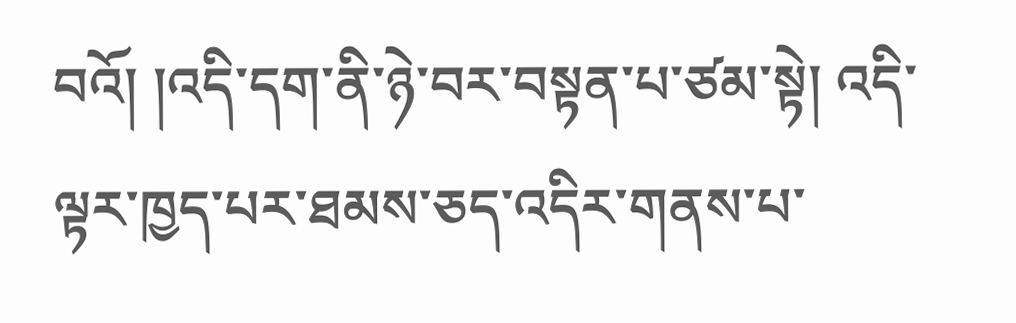བའོ། །འདི་དག་ནི་ཉེ་བར་བསྟན་པ་ཙམ་སྟེ། འདི་ལྟར་ཁྱད་པར་ཐམས་ཅད་འདིར་གནས་པ་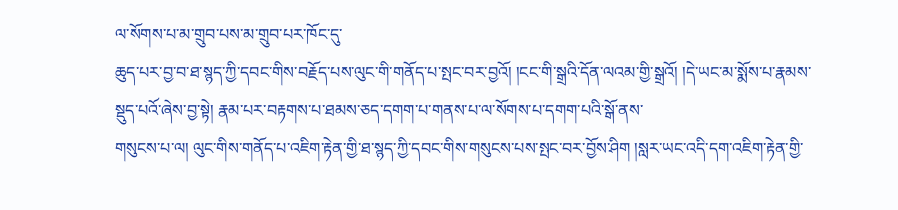ལ་སོགས་པ་མ་གྲུབ་པས་མ་གྲུབ་པར་ཁོང་དུ་
ཆུད་པར་བྱ་བ་ཐ་སྙད་ཀྱི་དབང་གིས་བརྗོད་པས་ལུང་གི་གནོད་པ་སྤང་བར་བྱའོ། །ངང་གི་སྒྲའི་དོན་ལའམ་གྱི་སྒྲའོ། །དེ་ཡང་མ་སྨོས་པ་རྣམས་སྡུད་པའོ་ཞེས་བྱ་སྟེ། རྣམ་པར་བརྟགས་པ་ཐམས་ཅད་དགག་པ་གནས་པ་ལ་སོགས་པ་དགག་པའི་སྒོ་ནས་
གསུངས་པ་ལ། ལུང་གིས་གནོད་པ་འཇིག་རྟེན་གྱི་ཐ་སྙད་ཀྱི་དབང་གིས་གསུངས་པས་སྤང་བར་བྱོས་ཤིག །སླར་ཡང་འདི་དག་འཇིག་རྟེན་གྱི་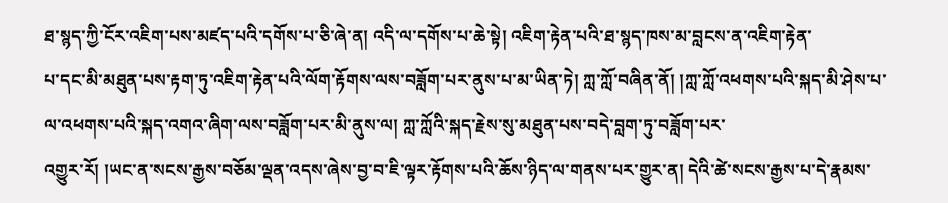ཐ་སྙད་ཀྱི་ངོར་འཇིག་པས་མཛད་པའི་དགོས་པ་ཅི་ཞེ་ན། འདི་ལ་དགོས་པ་ཆེ་སྟེ། འཇིག་རྟེན་པའི་ཐ་སྙད་ཁས་མ་བླངས་ན་འཇིག་རྟེན་
པ་དང་མི་མཐུན་པས་རྟག་ཏུ་འཇིག་རྟེན་པའི་ལོག་རྟོགས་ལས་བཟློག་པར་ནུས་པ་མ་ཡིན་ཏེ། ཀླ་ཀློ་བཞིན་ནོ། །ཀླ་ཀློ་འཕགས་པའི་སྐད་མི་ཤེས་པ་ལ་འཕགས་པའི་སྐད་འགའ་ཞིག་ལས་བཟློག་པར་མི་ནུས་ལ། ཀླ་ཀློའི་སྐད་རྗེས་སུ་མཐུན་པས་བདེ་བླག་ཏུ་བཟློག་པར་
འགྱུར་རོ། །ཡང་ན་སངས་རྒྱས་བཅོམ་ལྡན་འདས་ཞེས་བྱ་བ་ཇི་ལྟར་རྟོགས་པའི་ཆོས་ཉིད་ལ་གནས་པར་གྱུར་ན། དེའི་ཚེ་སངས་རྒྱས་པ་དེ་རྣམས་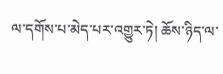ལ་དགོས་པ་མེད་པར་འགྱུར་ཏེ། ཆོས་ཉིད་ལ་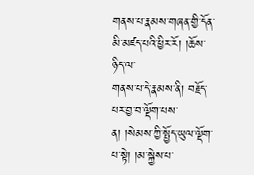གནས་པ་རྣམས་གཞན་གྱི་དོན་མི་མཛད་པའི་ཕྱིར་རོ། །ཆོས་ཉིད་ལ་
གནས་པ་དེ་རྣམས་ནི། བརྗོད་པར་བྱ་བ་ལྡོག་པས་ན། །སེམས་ཀྱི་སྤྱོད་ཡུལ་ལྡོག་པ་སྟེ། །མ་སྐྱེས་པ་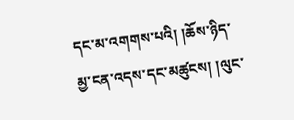དང་མ་འགགས་པའི། །ཆོས་ཉིད་མྱ་ངན་འདས་དང་མཚུངས། །ལུང་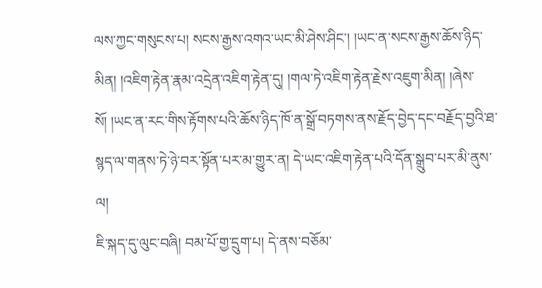ལས་ཀྱང་གསུངས་པ། སངས་རྒྱས་འགའ་ཡང་མི་ཤེས་ཤིང་། །ཡང་ན་སངས་རྒྱས་ཆོས་ཉིད་
མིན། །འཇིག་རྟེན་རྣམ་འདྲེན་འཇིག་རྟེན་དུ། །གལ་ཏེ་འཇིག་རྟེན་རྗེས་འཇུག་མིན། །ཞེས་སོ། །ཡང་ན་རང་གིས་རྟོགས་པའི་ཆོས་ཉིད་ཁོ་ན་སྒྲོ་བཏགས་ནས་རྗོད་བྱེད་དང་བརྗོད་བྱའི་ཐ་སྙད་ལ་གནས་ཏེ་ཉེ་བར་སྟོན་པར་མ་གྱུར་ན། དེ་ཡང་འཇིག་རྟེན་པའི་དོན་སྒྲུབ་པར་མི་ནུས་ལ།
ཇི་སྐད་དུ་ལུང་བཞི། བམ་པོ་གྱ་དྲུག་པ། དེ་ནས་བཅོམ་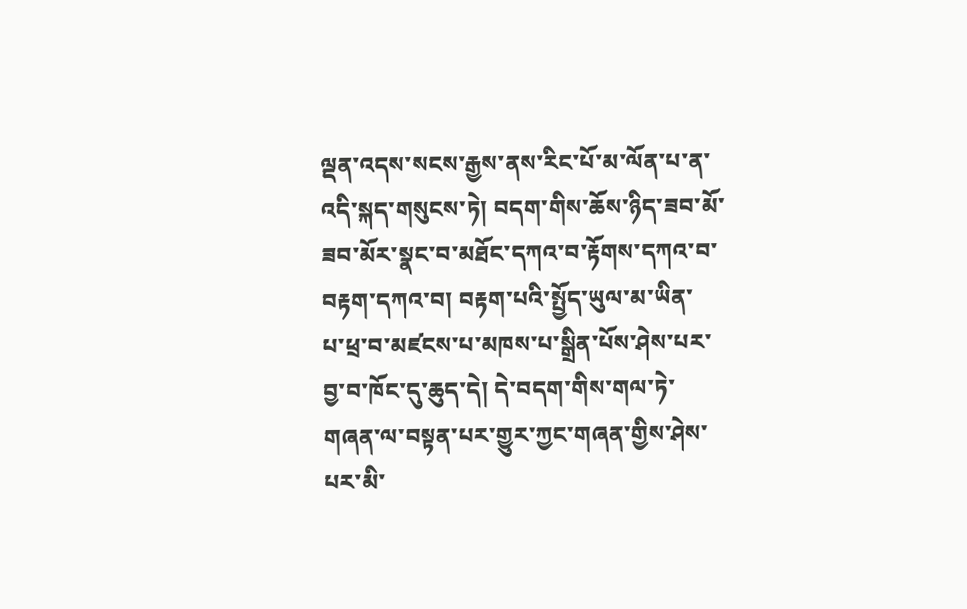ལྡན་འདས་སངས་རྒྱས་ནས་རིང་པོ་མ་ལོན་པ་ན་འདི་སྐད་གསུངས་ཏེ། བདག་གིས་ཆོས་ཉིད་ཟབ་མོ་ཟབ་མོར་སྣང་བ་མཐོང་དཀའ་བ་རྟོགས་དཀའ་བ་བརྟག་དཀའ་བ། བརྟག་པའི་སྤྱོད་ཡུལ་མ་ཡིན་
པ་ཕྲ་བ་མཛངས་པ་མཁས་པ་སྒྲིན་པོས་ཤེས་པར་བྱ་བ་ཁོང་དུ་ཆུད་དེ། དེ་བདག་གིས་གལ་ཏེ་གཞན་ལ་བསྟན་པར་གྱུར་ཀྱང་གཞན་གྱིས་ཤེས་པར་མི་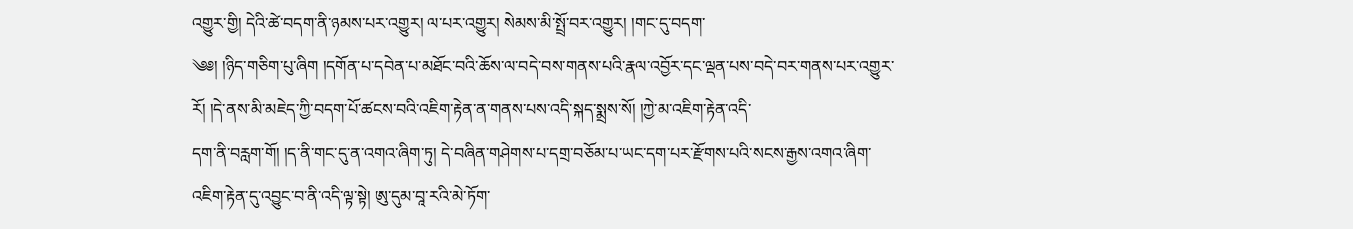འགྱུར་གྱི། དེའི་ཚེ་བདག་ནི་ཉམས་པར་འགྱུར། ལ་པར་འགྱུར། སེམས་མི་སྤྲོ་བར་འགྱུར། །གང་དུ་བདག་
༄༅། །ཉིད་གཅིག་པུ་ཞིག །དགོན་པ་དབེན་པ་མཐོང་བའི་ཆོས་ལ་བདེ་བས་གནས་པའི་རྣལ་འབྱོར་དང་ལྡན་པས་བདེ་བར་གནས་པར་འགྱུར་རོ། །དེ་ནས་མི་མཇེད་ཀྱི་བདག་པོ་ཚངས་བའི་འཇིག་རྟེན་ན་གནས་པས་འདི་སྐད་སྨྲས་སོ། །ཀྱེ་མ་འཇིག་རྟེན་འདི་
དག་ནི་བརླག་གོ། །ད་ནི་གང་དུ་ན་འགའ་ཞིག་ཏུ། དེ་བཞིན་གཤེགས་པ་དགྲ་བཅོམ་པ་ཡང་དག་པར་རྫོགས་པའི་སངས་རྒྱས་འགའ་ཞིག་འཇིག་རྟེན་དུ་འབྱུང་བ་ནི་འདི་ལྟ་སྟེ། ཨུ་དུམ་བཱ་རའི་མེ་ཏོག་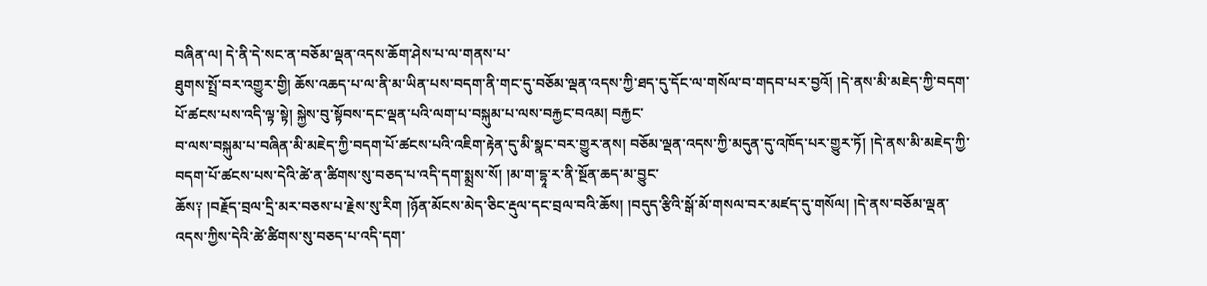བཞིན་ལ། དེ་ནི་དེ་སང་ན་བཅོམ་ལྡན་འདས་ཆོག་ཤེས་པ་ལ་གནས་པ་
ཐུགས་སྤྲོ་བར་འགྱུར་གྱི། ཆོས་འཆད་པ་ལ་ནི་མ་ཡིན་པས་བདག་ནི་གང་དུ་བཅོམ་ལྡན་འདས་ཀྱི་ཐད་དུ་དོང་ལ་གསོལ་བ་གདབ་པར་བྱའོ། །དེ་ནས་མི་མཇེད་ཀྱི་བདག་པོ་ཚངས་པས་འདི་ལྟ་སྟེ། སྐྱེས་བུ་སྟོབས་དང་ལྡན་པའི་ལག་པ་བསྐུམ་པ་ལས་བརྐྱང་བའམ། བརྐྱང་
བ་ལས་བསྐུམ་པ་བཞིན་མི་མཇེད་ཀྱི་བདག་པོ་ཚངས་པའི་འཇིག་རྟེན་དུ་མི་སྣང་བར་གྱུར་ནས། བཅོམ་ལྡན་འདས་ཀྱི་མདུན་དུ་འཁོད་པར་གྱུར་ཏོ། །དེ་ནས་མི་མཇེད་ཀྱི་བདག་པོ་ཚངས་པས་དེའི་ཚེ་ན་ཚིགས་སུ་བཅད་པ་འདི་དག་སྨྲས་སོ། །མ་ག་དྷཱ་ར་ནི་སྔོན་ཆད་མ་བྱུང་
ཆོས༑ །བརྗོད་བྲལ་དྲི་མར་བཅས་པ་རྗེས་སུ་རིག །ཉོན་མོངས་མེད་ཅིང་རྡུལ་དང་བྲལ་བའི་ཆོས། །བདུད་རྩིའི་སྒོ་མོ་གསལ་བར་མཛད་དུ་གསོལ། །དེ་ནས་བཅོམ་ལྡན་འདས་ཀྱིས་དེའི་ཚེ་ཚིགས་སུ་བཅད་པ་འདི་དག་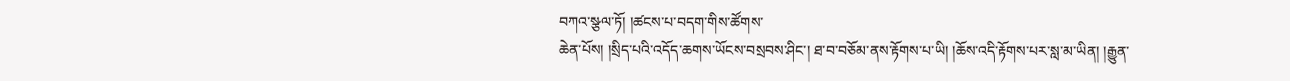བཀའ་སྩལ་ཏོ། །ཚངས་པ་བདག་གིས་ཚོགས་
ཆེན་པོས། །སྲིད་པའི་འདོད་ཆགས་ཡོངས་བསྲབས་ཤིང་། ཐ་བ་བཅོམ་ནས་རྟོགས་པ་ཡི། །ཆོས་འདི་རྟོགས་པར་སླ་མ་ཡིན། །རྒྱུན་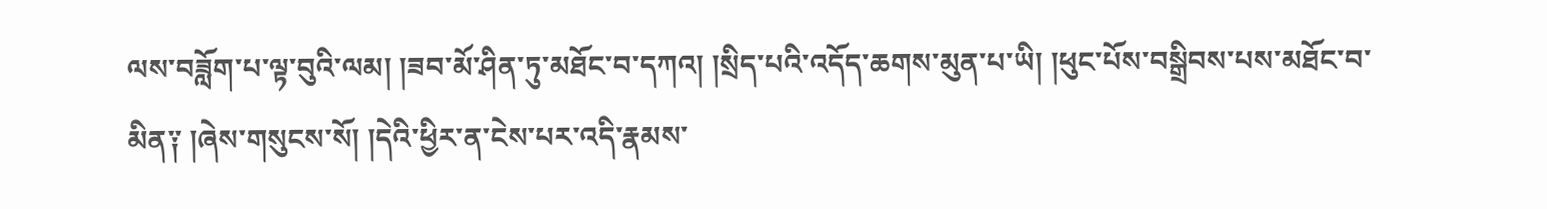ལས་བཟློག་པ་ལྟ་བུའི་ལམ། །ཟབ་མོ་ཤིན་ཏུ་མཐོང་བ་དཀའ། །སྲིད་པའི་འདོད་ཆགས་མུན་པ་ཡི། །ཕུང་པོས་བསྒྲིབས་པས་མཐོང་བ་
མིན༑ །ཞེས་གསུངས་སོ། །དེའི་ཕྱིར་ན་ངེས་པར་འདི་རྣམས་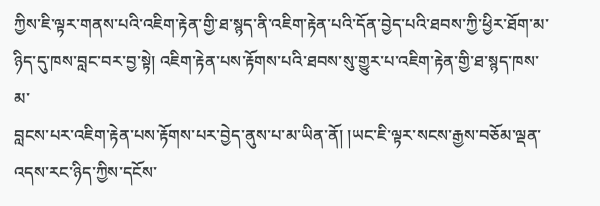ཀྱིས་ཇི་ལྟར་གནས་པའི་འཇིག་རྟེན་གྱི་ཐ་སྙད་ནི་འཇིག་རྟེན་པའི་དོན་བྱེད་པའི་ཐབས་ཀྱི་ཕྱིར་ཐོག་མ་ཉིད་དུ་ཁས་བླང་བར་བྱ་སྟེ། འཇིག་རྟེན་པས་རྟོགས་པའི་ཐབས་སུ་གྱུར་པ་འཇིག་རྟེན་གྱི་ཐ་སྙད་ཁས་མ་
བླངས་པར་འཇིག་རྟེན་པས་རྟོགས་པར་བྱེད་ནུས་པ་མ་ཡིན་ནོ། །ཡང་ཇི་ལྟར་སངས་རྒྱས་བཅོམ་ལྡན་འདས་རང་ཉིད་ཀྱིས་དངོས་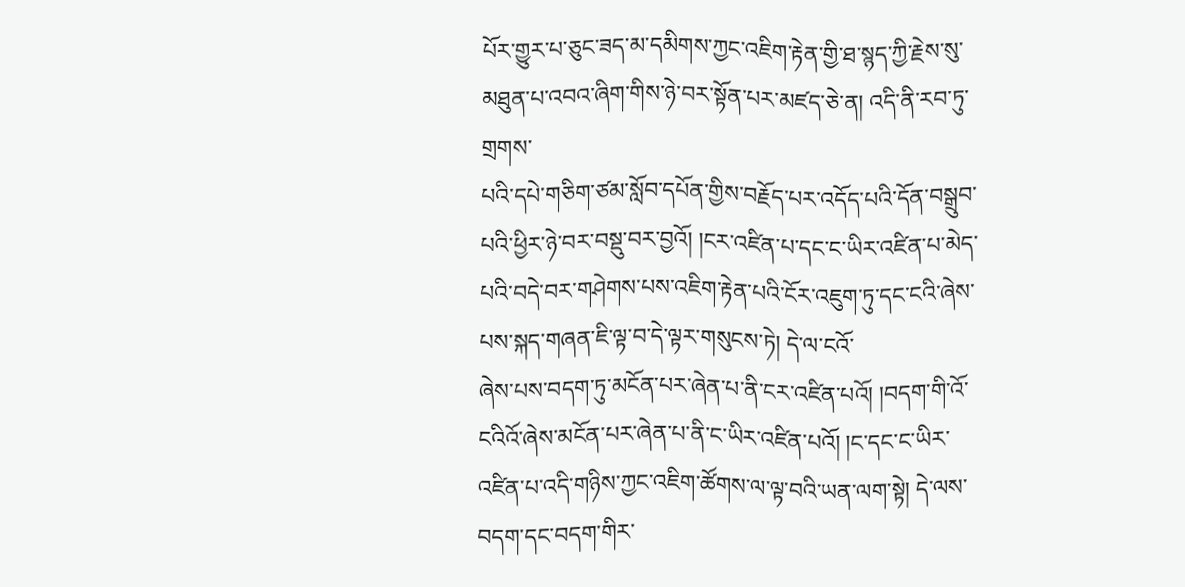པོར་གྱུར་པ་ཅུང་ཟད་མ་དམིགས་ཀྱང་འཇིག་རྟེན་གྱི་ཐ་སྙད་ཀྱི་རྗེས་སུ་མཐུན་པ་འབའ་ཞིག་གིས་ཉེ་བར་སྟོན་པར་མཛད་ཅེ་ན། འདི་ནི་རབ་ཏུ་གྲགས་
པའི་དཔེ་གཅིག་ཙམ་སློབ་དཔོན་གྱིས་བརྗོད་པར་འདོད་པའི་དོན་བསྒྲུབ་པའི་ཕྱིར་ཉེ་བར་བསྡུ་བར་བྱའོ། །ངར་འཛིན་པ་དང་ང་ཡིར་འཛིན་པ་མེད་པའི་བདེ་བར་གཤེགས་པས་འཇིག་རྟེན་པའི་ངོར་འཇུག་ཏུ་དང་ངའི་ཞེས་པས་སྐད་གཞན་ཇི་ལྟ་བ་དེ་ལྟར་གསུངས་ཏེ། དེ་ལ་ངའོ་
ཞེས་པས་བདག་ཏུ་མངོན་པར་ཞེན་པ་ནི་ངར་འཛིན་པའོ། །བདག་གི་འོ་ངའིའོ་ཞེས་མངོན་པར་ཞེན་པ་ནི་ང་ཡིར་འཛིན་པའོ། །ང་དང་ང་ཡིར་འཛིན་པ་འདི་གཉིས་ཀྱང་འཇིག་ཚོགས་ལ་ལྟ་བའི་ཡན་ལག་སྟེ། དེ་ལས་བདག་དང་བདག་གིར་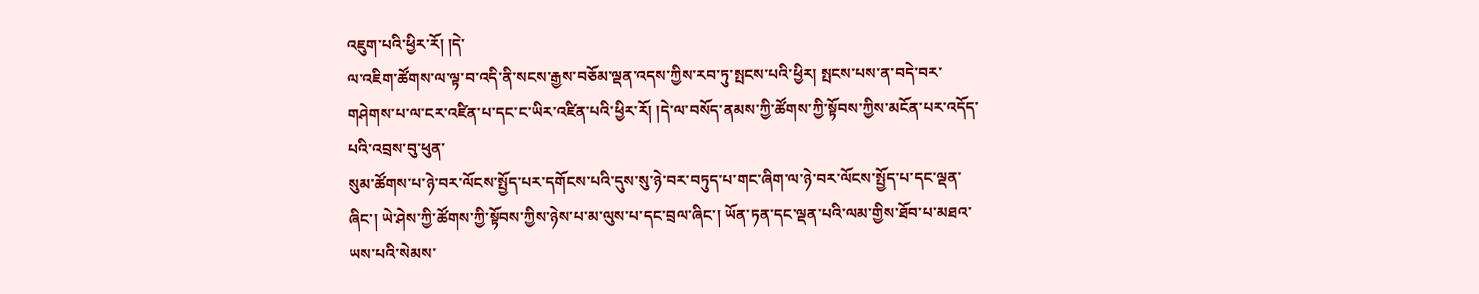འཇུག་པའི་ཕྱིར་རོ། །དེ་
ལ་འཇིག་ཚོགས་ལ་ལྟ་བ་འདི་ནི་སངས་རྒྱས་བཅོམ་ལྡན་འདས་ཀྱིས་རབ་ཏུ་སྤངས་པའི་ཕྱིར། སྤངས་པས་ན་བདེ་བར་གཤེགས་པ་ལ་ངར་འཛིན་པ་དང་ང་ཡིར་འཛིན་པའི་ཕྱིར་རོ། །དེ་ལ་བསོད་ནམས་ཀྱི་ཚོགས་ཀྱི་སྟོབས་ཀྱིས་མངོན་པར་འདོད་པའི་འབྲས་བུ་ཕུན་
སུམ་ཚོགས་པ་ཉེ་བར་ལོངས་སྤྱོད་པར་དགོངས་པའི་དུས་སུ་ཉེ་བར་བཏུད་པ་གང་ཞིག་ལ་ཉེ་བར་ལོངས་སྤྱོད་པ་དང་ལྡན་ཞིང་། ཡེ་ཤེས་ཀྱི་ཚོགས་ཀྱི་སྟོབས་ཀྱིས་ཉེས་པ་མ་ལུས་པ་དང་བྲལ་ཞིང་། ཡོན་ཏན་དང་ལྡན་པའི་ལམ་གྱིས་ཐོབ་པ་མཐའ་ཡས་པའི་སེམས་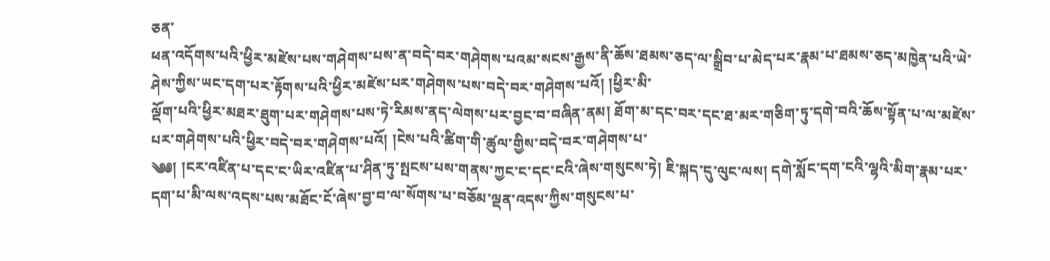ཅན་
ཕན་འདོགས་པའི་ཕྱིར་མཛེས་པས་གཤེགས་པས་ན་བདེ་བར་གཤེགས་པའམ་སངས་རྒྱས་ནི་ཆོས་ཐམས་ཅད་ལ་སྒྲིབ་པ་མེད་པར་རྣམ་པ་ཐམས་ཅད་མཁྱེན་པའི་ཡེ་ཤེས་ཀྱིས་ཡང་དག་པར་རྟོགས་པའི་ཕྱིར་མཛེས་པར་གཤེགས་པས་བདེ་བར་གཤེགས་པའོ། །ཕྱིར་མི་
ལྡོག་པའི་ཕྱིར་མཐར་ཐུག་པར་གཤེགས་པས་ཏེ་རིམས་ནད་ལེགས་པར་བྱང་བ་བཞིན་ནམ། ཐོག་མ་དང་བར་དང་ཐ་མར་གཅིག་ཏུ་དགེ་བའི་ཆོས་སྟོན་པ་ལ་མཛེས་པར་གཤེགས་པའི་ཕྱིར་བདེ་བར་གཤེགས་པའོ། །ངེས་པའི་ཚིག་གི་ཚུལ་གྱིས་བདེ་བར་གཤེགས་པ་
༄༅། །ངར་འཛིན་པ་དང་ང་ཡིར་འཛིན་པ་ཤིན་ཏུ་སྤངས་པས་གནས་ཀྱང་ང་དང་ངའི་ཞེས་གསུངས་ཏེ། ཇི་སྐད་དུ་ལུང་ལས། དགེ་སློང་དག་ངའི་ལྷའི་མིག་རྣམ་པར་དག་པ་མི་ལས་འདས་པས་མཐོང་ངོ་ཞེས་བྱ་བ་ལ་སོགས་པ་བཅོམ་ལྡན་འདས་ཀྱིས་གསུངས་པ་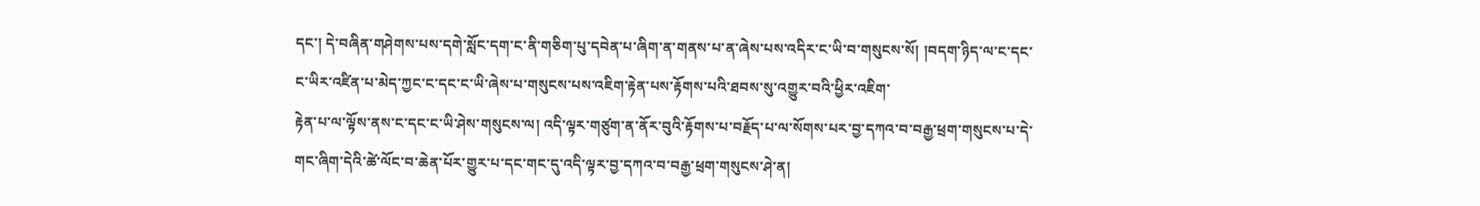དང་། དེ་བཞིན་གཤེགས་པས་དགེ་སློང་དག་ང་ནི་གཅིག་པུ་དབེན་པ་ཞིག་ན་གནས་པ་ན་ཞེས་པས་འདིར་ང་ཡི་བ་གསུངས་སོ། །བདག་ཉིད་ལ་ང་དང་ང་ཡིར་འཛིན་པ་མེད་ཀྱང་ང་དང་ང་ཡི་ཞེས་པ་གསུངས་པས་འཇིག་རྟེན་པས་རྟོགས་པའི་ཐབས་སུ་འགྱུར་བའི་ཕྱིར་འཇིག་
རྟེན་པ་ལ་ལྟོས་ནས་ང་དང་ང་ཡི་ཤེས་གསུངས་ལ། འདི་ལྟར་གཙུག་ན་ནོར་བུའི་རྟོགས་པ་བརྗོད་པ་ལ་སོགས་པར་བྱ་དཀའ་བ་བརྒྱ་ཕྲག་གསུངས་པ་དེ་གང་ཞིག་དེའི་ཚེ་ལོང་བ་ཆེན་པོར་གྱུར་པ་དང་གང་དུ་འདི་ལྟར་བྱ་དཀའ་བ་བརྒྱ་ཕྲག་གསུངས་ཤེ་ན།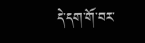དེ་དག་གོ་བར་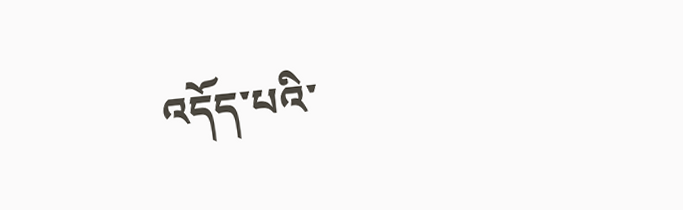འདོད་པའི་